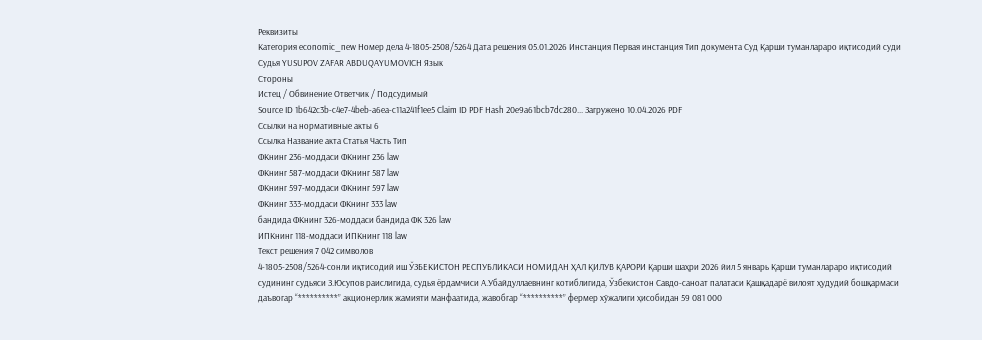Реквизиты
Категория economic_new Номер дела 4-1805-2508/5264 Дата решения 05.01.2026 Инстанция Первая инстанция Тип документа Суд Қарши туманлараро иқтисодий суди Судья YUSUPOV ZAFAR ABDUQAYUMOVICH Язык
Стороны
Истец / Обвинение Ответчик / Подсудимый
Source ID 1b642c3b-c4e7-4beb-a6ea-c11a241f1ee5 Claim ID PDF Hash 20e9a61bcb7dc280... Загружено 10.04.2026 PDF
Ссылки на нормативные акты 6
Ссылка Название акта Статья Часть Тип
ФКнинг 236-моддаси ФКнинг 236 law
ФКнинг 587-моддаси ФКнинг 587 law
ФКнинг 597-моддаси ФКнинг 597 law
ФКнинг 333-моддаси ФКнинг 333 law
бандида ФКнинг 326-моддаси бандида ФК 326 law
ИПКнинг 118-моддаси ИПКнинг 118 law
Текст решения 7 042 символов
4-1805-2508/5264-сонли иқтисодий иш ЎЗБЕКИСТОН РЕСПУБЛИКАСИ НОМИДАН ҲАЛ ҚИЛУВ ҚАРОРИ Қарши шаҳри 2026 йил 5 январь Қарши туманлараро иқтисодий судининг судьяси З.Юсупов раислигида, судья ёрдамчиси А.Убайдуллаевнинг котиблигида, Ўзбекистон Савдо-саноат палатаси Қашқадарё вилоят ҳудудий бошқармаси даъвогар “**********” акционерлик жамияти манфаатида, жавобгар “**********” фермер хўжалиги ҳисобидан 59 081 000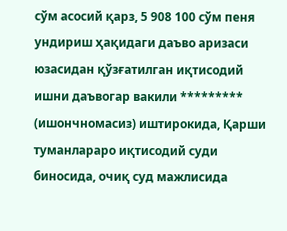сўм асосий қарз, 5 908 100 сўм пеня ундириш ҳақидаги даъво аризаси юзасидан қўзғатилган иқтисодий ишни даъвогар вакили ********* (ишончномасиз) иштирокида, Қарши туманлараро иқтисодий суди биносида, очиқ суд мажлисида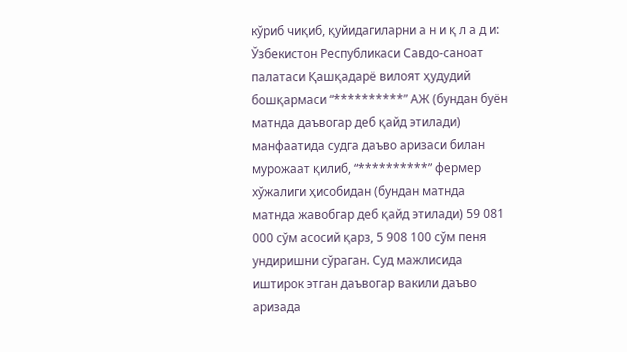кўриб чиқиб, қуйидагиларни а н и қ л а д и: Ўзбекистон Республикаси Савдо-саноат палатаси Қашқадарё вилоят ҳудудий бошқармаси “**********” АЖ (бундан буён матнда даъвогар деб қайд этилади) манфаатида судга даъво аризаси билан мурожаат қилиб, “**********” фермер хўжалиги ҳисобидан (бундан матнда матнда жавобгар деб қайд этилади) 59 081 000 сўм асосий қарз, 5 908 100 сўм пеня ундиришни сўраган. Суд мажлисида иштирок этган даъвогар вакили даъво аризада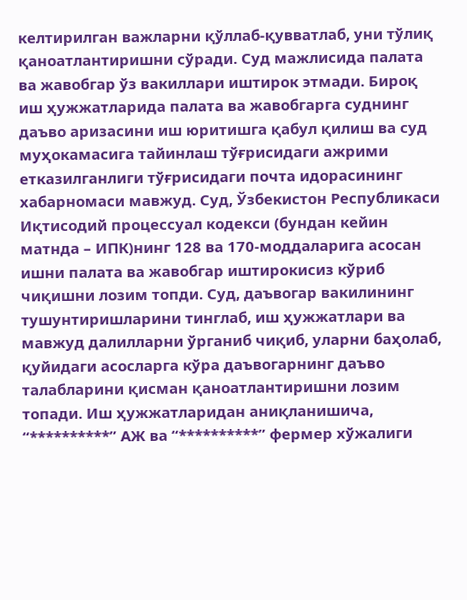келтирилган важларни қўллаб-қувватлаб, уни тўлиқ қаноатлантиришни сўради. Суд мажлисида палата ва жавобгар ўз вакиллари иштирок этмади. Бироқ иш ҳужжатларида палата ва жавобгарга суднинг даъво аризасини иш юритишга қабул қилиш ва суд муҳокамасига тайинлаш тўғрисидаги ажрими етказилганлиги тўғрисидаги почта идорасининг хабарномаси мавжуд. Суд, Ўзбекистон Республикаси Иқтисодий процессуал кодекси (бундан кейин матнда – ИПК)нинг 128 ва 170-моддаларига асосан ишни палата ва жавобгар иштирокисиз кўриб чиқишни лозим топди. Суд, даъвогар вакилининг тушунтиришларини тинглаб, иш ҳужжатлари ва мавжуд далилларни ўрганиб чиқиб, уларни баҳолаб, қуйидаги асосларга кўра даъвогарнинг даъво талабларини қисман қаноатлантиришни лозим топади. Иш ҳужжатларидан аниқланишича, “**********” АЖ ва “**********” фермер хўжалиги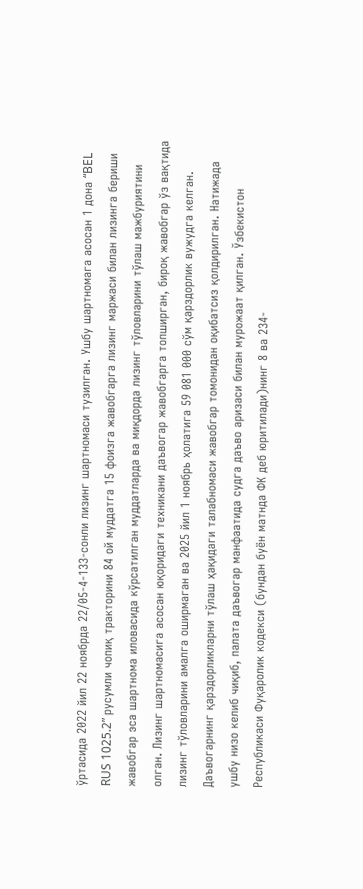ўртасида 2022 йил 22 ноябрда 22/05-4-133-сонли лизинг шартномаси тузилган. Ушбу шартномага асосан 1 дона “BEL RUS 1025.2” русумли чопиқ тракторини 84 ой муддатга 15 фоизга жавобгарга лизинг маржаси билан лизинга бериши жавобгар эса шартнома иловасида кўрсатилган муддатларда ва миқдорда лизинг тўловларини тўлаш мажбуриятини олган. Лизинг шартномасига асосан юқоридаги техникани даъвогар жавобгарга топширган, бироқ жавобгар ўз вақтида лизинг тўловларини амалга оширмаган ва 2025 йил 1 ноябрь ҳолатига 59 081 000 сўм қарздорлик вужудга келган. Даъвогарнинг қарздорликларни тўлаш ҳақидаги талабномаси жавобгар томонидан оқибатсиз қолдирилган. Натижада ушбу низо келиб чиқиб, палата даъвогар манфаатида судга даъво аризаси билан мурожаат қилган. Ўзбекистон Республикаси Фуқаролик кодекси (бундан буён матнда ФК деб юритилади)нинг 8 ва 234-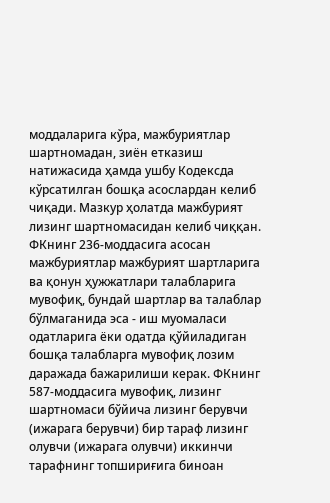моддаларига кўра, мажбуриятлар шартномадан, зиён етказиш натижасида ҳамда ушбу Кодексда кўрсатилган бошқа асослардан келиб чиқади. Мазкур ҳолатда мажбурият лизинг шартномасидан келиб чиққан. ФКнинг 236-моддасига асосан мажбуриятлар мажбурият шартларига ва қонун ҳужжатлари талабларига мувофиқ, бундай шартлар ва талаблар бўлмаганида эса - иш муомаласи одатларига ёки одатда қўйиладиган бошқа талабларга мувофиқ лозим даражада бажарилиши керак. ФКнинг 587-моддасига мувофиқ, лизинг шартномаси бўйича лизинг берувчи (ижарага берувчи) бир тараф лизинг олувчи (ижарага олувчи) иккинчи тарафнинг топшириғига биноан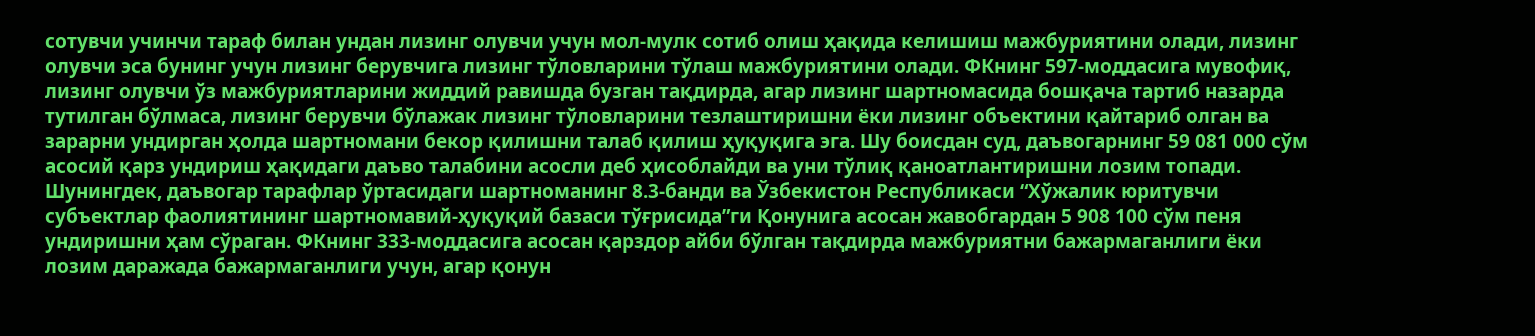сотувчи учинчи тараф билан ундан лизинг олувчи учун мол-мулк сотиб олиш ҳақида келишиш мажбуриятини олади, лизинг олувчи эса бунинг учун лизинг берувчига лизинг тўловларини тўлаш мажбуриятини олади. ФКнинг 597-моддасига мувофиқ, лизинг олувчи ўз мажбуриятларини жиддий равишда бузган тақдирда, агар лизинг шартномасида бошқача тартиб назарда тутилган бўлмаса, лизинг берувчи бўлажак лизинг тўловларини тезлаштиришни ёки лизинг объектини қайтариб олган ва зарарни ундирган ҳолда шартномани бекор қилишни талаб қилиш ҳуқуқига эга. Шу боисдан суд, даъвогарнинг 59 081 000 сўм асосий қарз ундириш ҳақидаги даъво талабини асосли деб ҳисоблайди ва уни тўлиқ қаноатлантиришни лозим топади. Шунингдек, даъвогар тарафлар ўртасидаги шартноманинг 8.3-банди ва Ўзбекистон Республикаси “Хўжалик юритувчи субъектлар фаолиятининг шартномавий-ҳуқуқий базаси тўғрисида”ги Қонунига асосан жавобгардан 5 908 100 сўм пеня ундиришни ҳам сўраган. ФКнинг 333-моддасига асосан қарздор айби бўлган тақдирда мажбуриятни бажармаганлиги ёки лозим даражада бажармаганлиги учун, агар қонун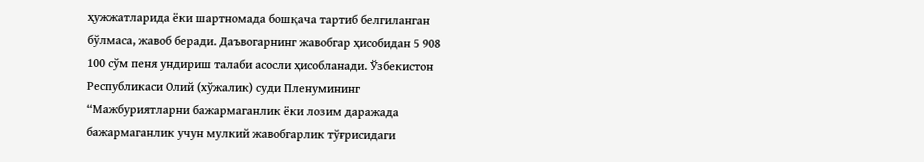ҳужжатларида ёки шартномада бошқача тартиб белгиланган бўлмаса, жавоб беради. Даъвогарнинг жавобгар ҳисобидан 5 908 100 сўм пеня ундириш талаби асосли ҳисобланади. Ўзбекистон Республикаси Олий (хўжалик) суди Пленумининг “Мажбуриятларни бажармаганлик ёки лозим даражада бажармаганлик учун мулкий жавобгарлик тўғрисидаги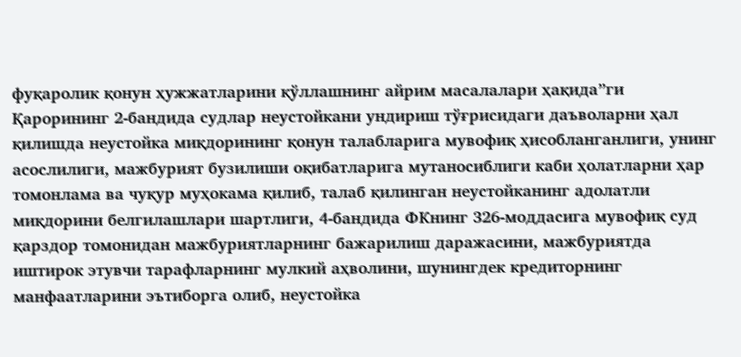фуқаролик қонун ҳужжатларини қўллашнинг айрим масалалари ҳақида”ги Қарорининг 2-бандида судлар неустойкани ундириш тўғрисидаги даъволарни ҳал қилишда неустойка миқдорининг қонун талабларига мувофиқ ҳисобланганлиги, унинг асослилиги, мажбурият бузилиши оқибатларига мутаносиблиги каби ҳолатларни ҳар томонлама ва чуқур муҳокама қилиб, талаб қилинган неустойканинг адолатли миқдорини белгилашлари шартлиги, 4-бандида ФКнинг 326-моддасига мувофиқ суд қарздор томонидан мажбуриятларнинг бажарилиш даражасини, мажбуриятда иштирок этувчи тарафларнинг мулкий аҳволини, шунингдек кредиторнинг манфаатларини эътиборга олиб, неустойка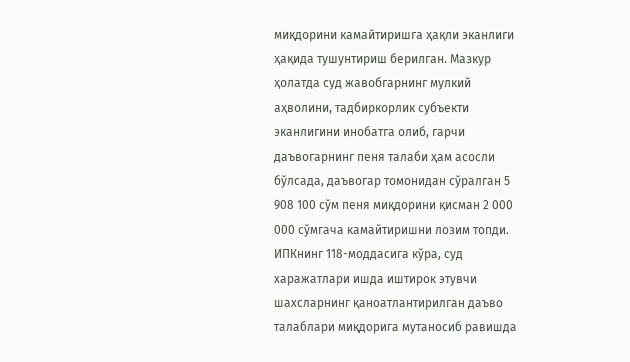миқдорини камайтиришга ҳақли эканлиги ҳақида тушунтириш берилган. Мазкур ҳолатда суд жавобгарнинг мулкий аҳволини, тадбиркорлик субъекти эканлигини инобатга олиб, гарчи даъвогарнинг пеня талаби ҳам асосли бўлсада, даъвогар томонидан сўралган 5 908 100 сўм пеня миқдорини қисман 2 000 000 сўмгача камайтиришни лозим топди. ИПКнинг 118-моддасига кўра, суд харажатлари ишда иштирок этувчи шахсларнинг қаноатлантирилган даъво талаблари миқдорига мутаносиб равишда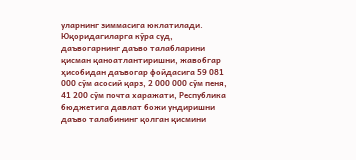уларнинг зиммасига юклатилади. Юқоридагиларга кўра суд, даъвогарнинг даъво талабларини қисман қаноатлантиришни, жавобгар ҳисобидан даъвогар фойдасига 59 081 000 сўм асосий қарз, 2 000 000 сўм пеня, 41 200 сўм почта харажати, Республика бюджетига давлат божи ундиришни даъво талабининг қолган қисмини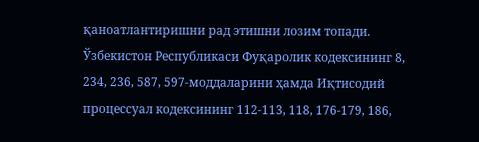қаноатлантиришни рад этишни лозим топади. Ўзбекистон Республикаси Фуқаролик кодексининг 8, 234, 236, 587, 597-моддаларини ҳамда Иқтисодий процессуал кодексининг 112-113, 118, 176-179, 186,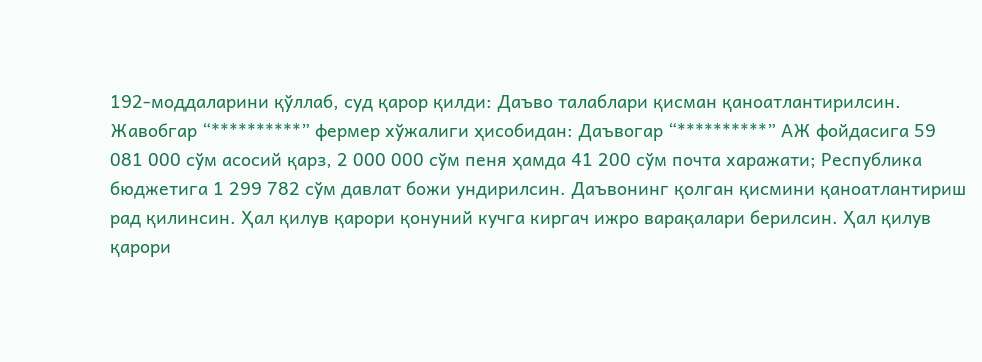192-моддаларини қўллаб, суд қарор қилди: Даъво талаблари қисман қаноатлантирилсин. Жавобгар “**********” фермер хўжалиги ҳисобидан: Даъвогар “**********” АЖ фойдасига 59 081 000 сўм асосий қарз, 2 000 000 сўм пеня ҳамда 41 200 сўм почта харажати; Республика бюджетига 1 299 782 сўм давлат божи ундирилсин. Даъвонинг қолган қисмини қаноатлантириш рад қилинсин. Ҳал қилув қарори қонуний кучга киргач ижро варақалари берилсин. Ҳал қилув қарори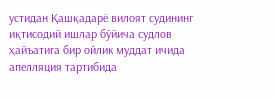устидан Қашқадарё вилоят судининг иқтисодий ишлар бўйича судлов ҳайъатига бир ойлик муддат ичида апелляция тартибида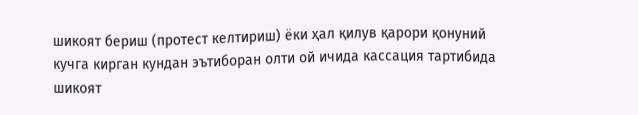шикоят бериш (протест келтириш) ёки ҳал қилув қарори қонуний кучга кирган кундан эътиборан олти ой ичида кассация тартибида шикоят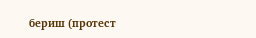бериш (протест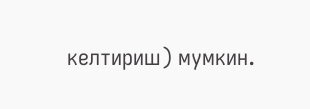келтириш) мумкин.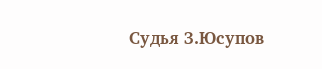Судья З.Юсупов